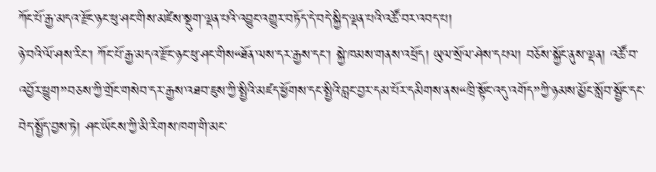ཀོང་པོ་རྒྱ་མདའ་རྫོང་ཉང་ཕུ་ཤང་གིས་མཛེས་སྡུག་ལྡན་པའི་འབྱུང་འགྱུར་བཏོད་དེ་བདེ་སྐྱིད་ལྡན་པའི་འཚོ་བར་འབད་པ།
ཉེ་བའི་ལོ་ཤས་རིང་། ཀོང་པོ་རྒྱ་མདའ་རྫོང་ཉང་ཕུ་ཤང་གིས“ཐོན་ལས་དར་རྒྱས་དང་། སྐྱེ་ཁམས་གནས་འཕྲོད། ཡུལ་སྲོལ་ཤེས་དཔལ། བཅོས་སྐྱོང་ནུས་ལྡན། འཚོ་བ་འབྱོར་ཕྱུག”བཅས་ཀྱི་གྲོང་གསེབ་དར་རྒྱས་འཐབ་ཇུས་ཀྱི་སྤྱིའི་མཛད་ཕྱོགས་དང་སྤྱིའི་བླང་བྱར་དམ་པོར་དམིགས་ནས“ཁྲི་སྟོང་འདུ་འགོད”ཀྱི་ཉམས་མྱོང་སློབ་སྦྱོང་དང་བེད་སྤྱོད་བྱས་ཏེ། ཤང་ཡོངས་ཀྱི་མི་རིགས་ཁག་གི་མང་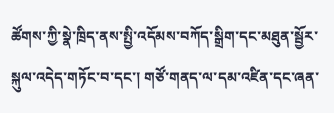ཚོགས་ཀྱི་སྣེ་ཁྲིད་ནས་སྤྱི་འདོམས་བཀོད་སྒྲིག་དང་མཐུན་སྦྱོར་སྐུལ་འདེད་གཏོང་བ་དང་། གཙོ་གནད་ལ་དམ་འཛིན་དང་ཞན་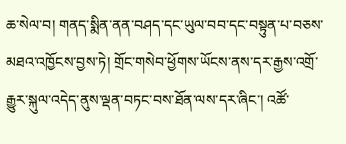ཆ་སེལ་བ། གནད་སྨིན་ནན་བཤད་དང་ཡུལ་བབ་དང་བསྟུན་པ་བཅས་མཐའ་འཁྱོངས་བྱས་ཏེ། གྲོང་གསེབ་ཕྱོགས་ཡོངས་ནས་དར་རྒྱས་འགྲོ་རྒྱུར་སྐུལ་འདེད་ནུས་ལྡན་བཏང་བས་ཐོན་ལས་དར་ཞིང་། འཚོ་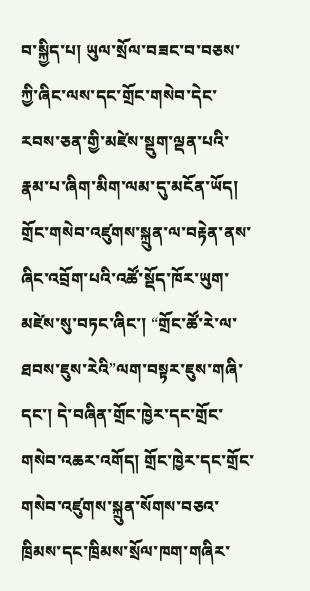བ་སྐྱིད་པ། ཡུལ་སྲོལ་བཟང་བ་བཅས་ཀྱི་ཞིང་ལས་དང་གྲོང་གསེབ་དེང་རབས་ཅན་གྱི་མཛེས་སྡུག་ལྡན་པའི་རྣམ་པ་ཞིག་མིག་ལམ་དུ་མངོན་ཡོད།
གྲོང་གསེབ་འཛུགས་སྐྲུན་ལ་བརྟེན་ནས་ཞིང་འབྲོག་པའི་འཚོ་སྡོད་ཁོར་ཡུག་མཛེས་སུ་བཏང་ཞིང་། “གྲོང་ཚོ་རེ་ལ་ཐབས་ཇུས་རེའི”ལག་བསྟར་ཇུས་གཞི་དང་། དེ་བཞིན་གྲོང་ཁྱེར་དང་གྲོང་གསེབ་འཆར་འགོད། གྲོང་ཁྱེར་དང་གྲོང་གསེབ་འཛུགས་སྐྲུན་སོགས་བཅའ་ཁྲིམས་དང་ཁྲིམས་སྲོལ་ཁག་གཞིར་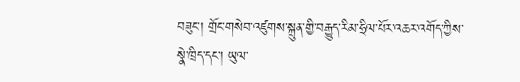བཟུང་། གྲོང་གསེབ་འཛུགས་སྐྲུན་གྱི་བརྒྱུད་རིམ་ཧྲིལ་པོར་འཆར་འགོད་ཀྱིས་སྣེ་ཁྲིད་དང་། ཡུལ་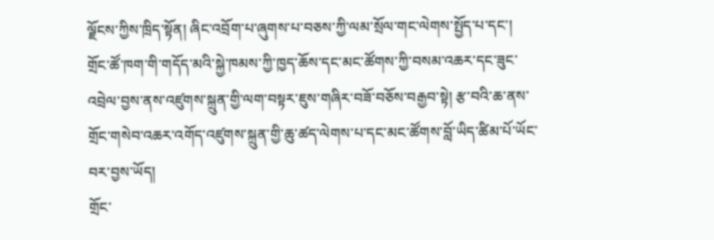ལྗོངས་ཀྱིས་ཁྲིད་སྟོན། ཞིང་འབྲོག་པ་ཞུགས་པ་བཅས་ཀྱི་ལམ་སྲོལ་གང་ལེགས་སྤྱོད་པ་དང་། གྲོང་ཚོ་ཁག་གི་གདོད་མའི་སྐྱེ་ཁམས་ཀྱི་ཁྱད་ཆོས་དང་མང་ཚོགས་ཀྱི་བསམ་འཆར་དང་ཟུང་འབྲེལ་བྱས་ནས་འཛུགས་སྐྲུན་གྱི་ལག་བསྟར་ཇུས་གཞིར་བཟོ་བཅོས་བརྒྱབ་སྟེ། རྩ་བའི་ཆ་ནས་གྲོང་གསེབ་འཆར་འགོད་འཛུགས་སྐྲུན་གྱི་ཆུ་ཚད་ལེགས་པ་དང་མང་ཚོགས་བློ་ཡིད་ཚིམ་པོ་ཡོང་བར་བྱས་ཡོད།
གྲོང་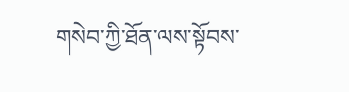གསེབ་ཀྱི་ཐོན་ལས་སྟོབས་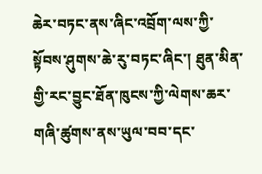ཆེར་བཏང་ནས་ཞིང་འབྲོག་ལས་ཀྱི་སྟོབས་ཤུགས་ཆེ་རུ་བཏང་ཞིང་། ཐུན་མིན་གྱི་རང་བྱུང་ཐོན་ཁུངས་ཀྱི་ལེགས་ཆར་གཞི་ཚུགས་ནས་ཡུལ་བབ་དང་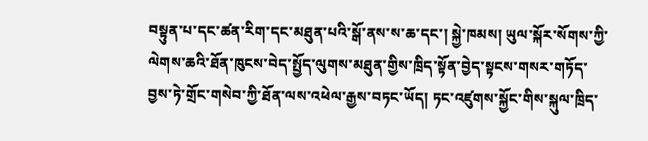བསྟུན་པ་དང་ཚན་རིག་དང་མཐུན་པའི་སྒོ་ནས་ས་ཆ་དང་། སྐྱེ་ཁམས། ཡུལ་སྐོར་སོགས་ཀྱི་ལེགས་ཆའི་ཐོན་ཁུངས་བེད་སྤྱོད་ལུགས་མཐུན་གྱིས་ཁྲིད་སྟོན་བྱེད་སྟངས་གསར་གཏོད་བྱས་ཏེ་གྲོང་གསེབ་ཀྱི་ཐོན་ལས་འཕེལ་རྒྱས་བཏང་ཡོད། ཏང་འཛུགས་སྐྱོང་གིས་སྐུལ་ཁྲིད་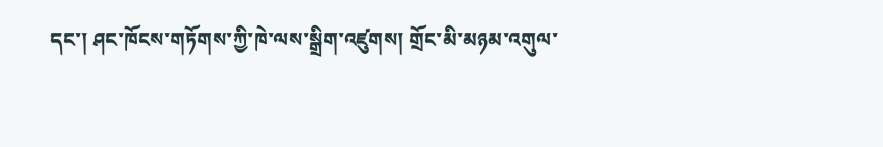དང་། ཤང་ཁོངས་གཏོགས་ཀྱི་ཁེ་ལས་སྒྲིག་འཛུགས། གྲོང་མི་མཉམ་འགུལ་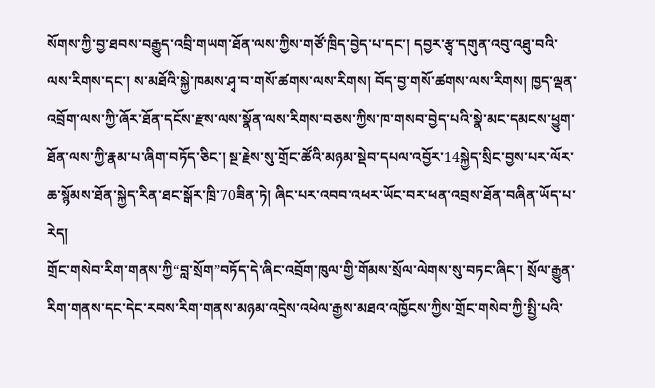སོགས་ཀྱི་བྱ་ཐབས་བརྒྱུད་འབྲི་གཡག་ཐོན་ལས་ཀྱིས་གཙོ་ཁྲིད་བྱེད་པ་དང་། དབྱར་རྩྭ་དགུན་འབུ་འཐུ་བའི་ལས་རིགས་དང་། ས་མཐོའི་སྐྱེ་ཁམས་ཤྭ་བ་གསོ་ཚགས་ལས་རིགས། བོད་བྱ་གསོ་ཚགས་ལས་རིགས། ཁྱད་ལྡན་འབྲོག་ལས་ཀྱི་ཞོར་ཐོན་དངོས་རྫས་ལས་སྣོན་ལས་རིགས་བཅས་ཀྱིས་ཁ་གསབ་བྱེད་པའི་སྣེ་མང་དམངས་ཕྱུག་ཐོན་ལས་ཀྱི་རྣམ་པ་ཞིག་བཏོད་ཅིང་། སྔ་རྗེས་སུ་གྲོང་ཚོའི་མཉམ་སྡེབ་དཔལ་འབྱོར་14སྐྱེད་སྲིང་བྱས་པར་ལོར་ཆ་སྙོམས་ཐོན་སྐྱེད་རིན་ཐང་སྒོར་ཁྲི་70ཟིན་ཏེ། ཞིང་པར་འབབ་འཕར་ཡོང་བར་ཕན་འབྲས་ཐོན་བཞིན་ཡོད་པ་རེད།
གྲོང་གསེབ་རིག་གནས་ཀྱི“བླ་སྲོག”བཏོད་དེ་ཞིང་འབྲོག་ཁུལ་གྱི་གོམས་སྲོལ་ལེགས་སུ་བཏང་ཞིང་། སྲོལ་རྒྱུན་རིག་གནས་དང་དེང་རབས་རིག་གནས་མཉམ་འདྲེས་འཕེལ་རྒྱས་མཐའ་འཁྱོངས་ཀྱིས་གྲོང་གསེབ་ཀྱི་སྤྱི་པའི་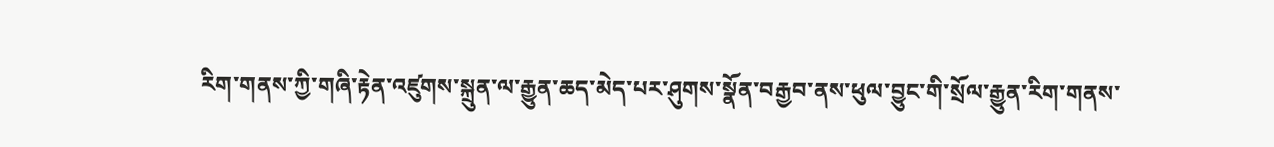རིག་གནས་ཀྱི་གཞི་རྟེན་འཛུགས་སྐྲུན་ལ་རྒྱུན་ཆད་མེད་པར་ཤུགས་སྣོན་བརྒྱབ་ནས་ཕུལ་བྱུང་གི་སྲོལ་རྒྱུན་རིག་གནས་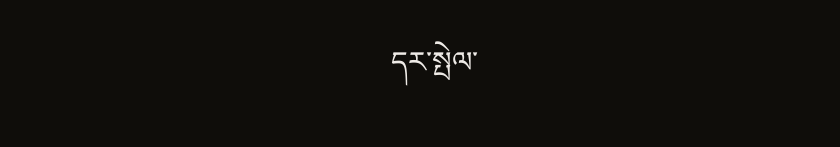དར་སྤེལ་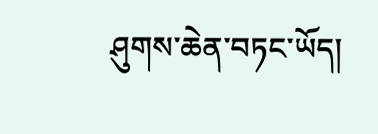ཤུགས་ཆེན་བཏང་ཡོད།